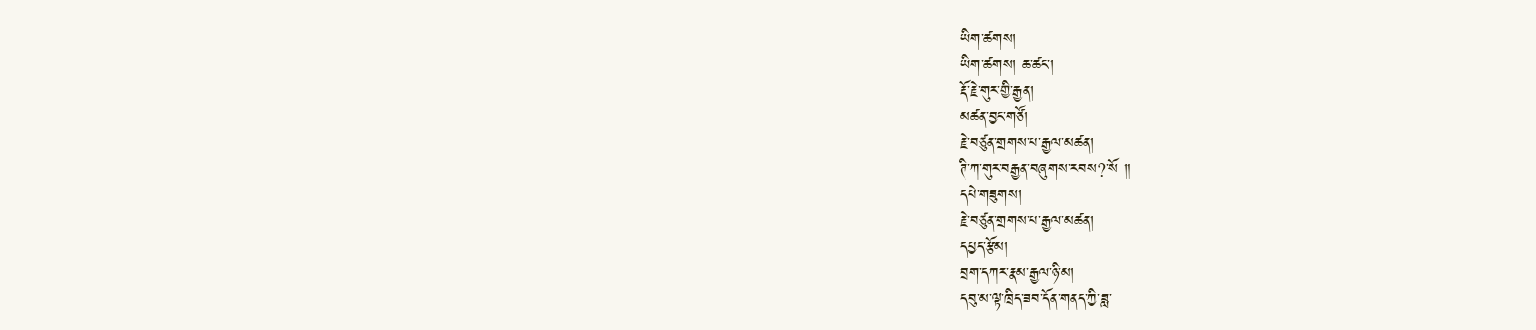ཡིག་ཚགས།
ཡིག་ཚགས། ཆ་ཚང་།
རྡོ་རྗེ་གུར་གྱི་རྒྱན།
མཚན་བྱང་གཙོ།
རྗེ་བཙུན་གྲགས་པ་རྒྱལ་མཚན།
ཊི་ཀ་གུར་བརྒྱན་བཞུགས་རབས?་སོ ༎
དཔེ་གཟུགས།
རྗེ་བཙུན་གྲགས་པ་རྒྱལ་མཚན།
དཔྱད་རྩོམ།
བྲག་དཀར་རྣམ་རྒྱལ་ཉི་མ།
དབུ་མ་ལྟ་ཁྲིད་ཟབ་དོན་གནད་ཀྱི་ཟླ་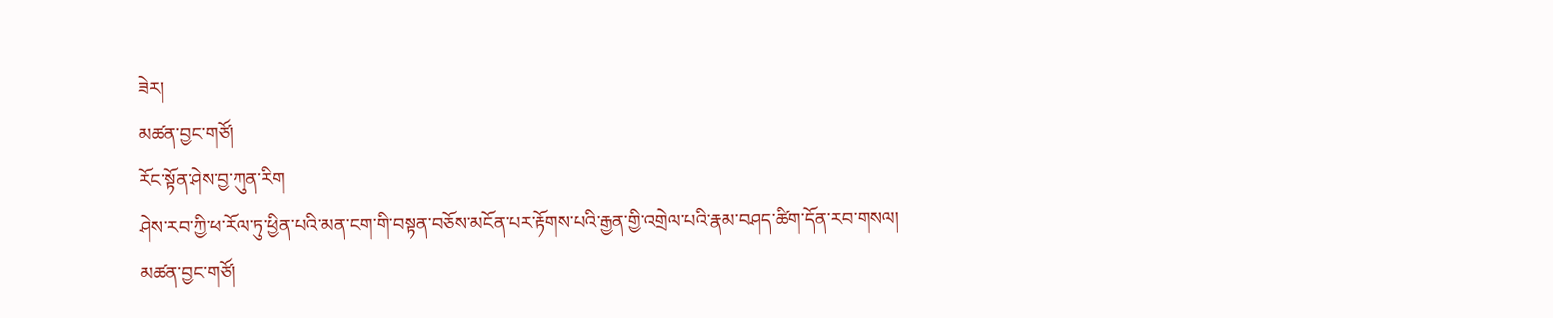ཟེར།
མཚན་བྱང་གཙོ།
རོང་སྟོན་ཤེས་བྱ་ཀུན་རིག
ཤེས་རབ་ཀྱི་ཕ་རོལ་ཏུ་ཕྱིན་པའི་མན་ངག་གི་བསྟན་བཅོས་མངོན་པར་རྟོགས་པའི་རྒྱན་གྱི་འགྲེལ་པའི་རྣམ་བཤད་ཚིག་དོན་རབ་གསལ།
མཚན་བྱང་གཙོ།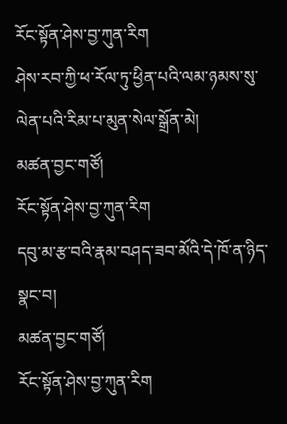རོང་སྟོན་ཤེས་བྱ་ཀུན་རིག
ཤེས་རབ་ཀྱི་ཕ་རོལ་ཏུ་ཕྱིན་པའི་ལམ་ཉམས་སུ་ལེན་པའི་རིམ་པ་མུན་སེལ་སྒྲོན་མེ།
མཚན་བྱང་གཙོ།
རོང་སྟོན་ཤེས་བྱ་ཀུན་རིག
དབུ་མ་རྩ་བའི་རྣམ་བཤད་ཟབ་མོའི་དེ་ཁོ་ན་ཉིད་སྣང་བ།
མཚན་བྱང་གཙོ།
རོང་སྟོན་ཤེས་བྱ་ཀུན་རིག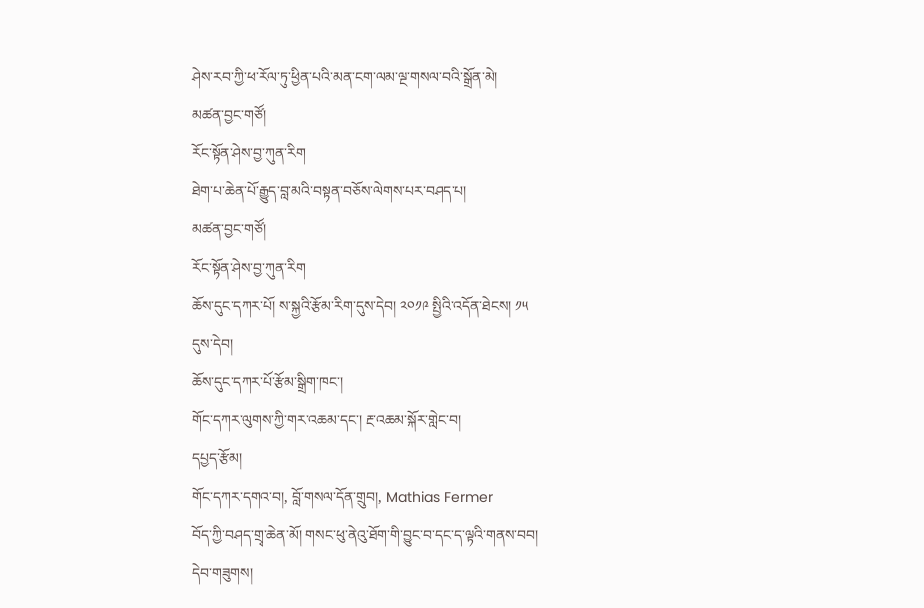ཤེས་རབ་ཀྱི་ཕ་རོལ་ཏུ་ཕྱིན་པའི་མན་ངག་ལམ་ལྔ་གསལ་བའི་སྒྲོན་མེ།
མཚན་བྱང་གཙོ།
རོང་སྟོན་ཤེས་བྱ་ཀུན་རིག
ཐེག་པ་ཆེན་པོ་རྒྱུད་བླ་མའི་བསྟན་བཅོས་ལེགས་པར་བཤད་པ།
མཚན་བྱང་གཙོ།
རོང་སྟོན་ཤེས་བྱ་ཀུན་རིག
ཆོས་དུང་དཀར་པོ། ས་སྐྱའི་རྩོམ་རིག་དུས་དེབ། ༢༠༡༩ སྤྱིའི་འདོན་ཐེངས། ༡༥
དུས་དེབ།
ཆོས་དུང་དཀར་པོ་རྩོམ་སྒྲིག་ཁང་།
གོང་དཀར་ལུགས་ཀྱི་གར་འཆམ་དང་། རྔ་འཆམ་སྐོར་གླེང་བ།
དཔྱད་རྩོམ།
གོང་དཀར་དགའ་བ།, བློ་གསལ་དོན་གྲུབ།, Mathias Fermer
བོད་ཀྱི་བཤད་གྲྭ་ཆེན་མོ། གསང་ཕུ་ནེའུ་ཐོག་གི་བྱུང་བ་དང་ད་ལྟའི་གནས་བབ།
དེབ་གཟུགས།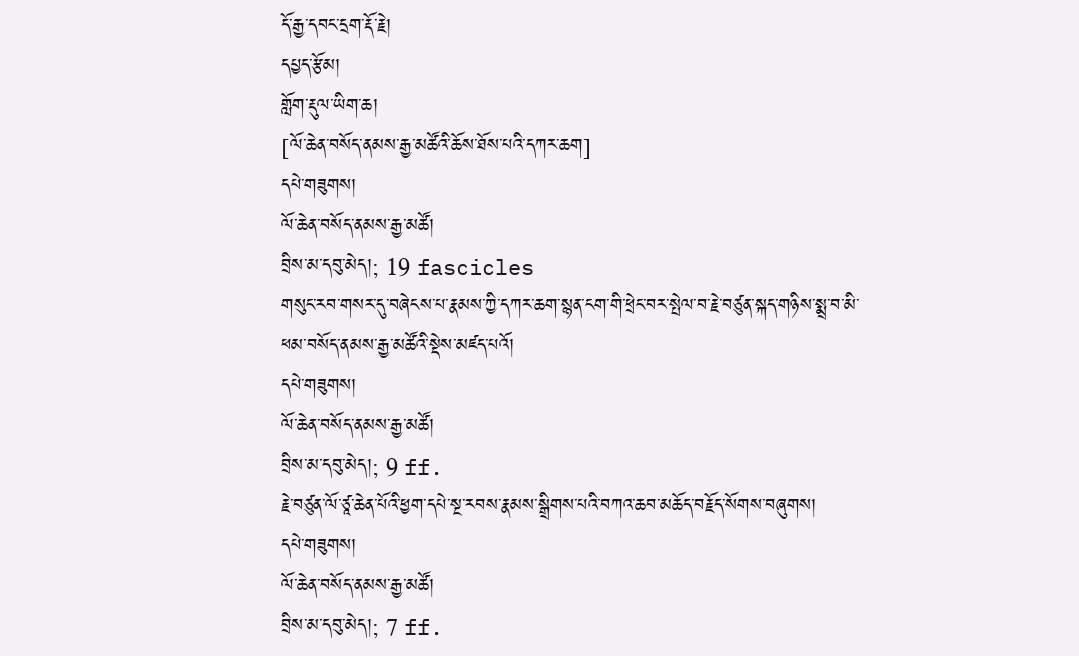དོ་རྒྱ་དབང་དྲག་རྡོ་རྗེ།
དཔྱད་རྩོམ།
གློག་རྡུལ་ཡིག་ཆ།
[ལོ་ཆེན་བསོད་ནམས་རྒྱ་མཚོའི་ཆོས་ཐོས་པའི་དཀར་ཆག]
དཔེ་གཟུགས།
ལོ་ཆེན་བསོད་ནམས་རྒྱ་མཚོ།
བྲིས་མ་དབུ་མེད།; 19 fascicles
གསུང་རབ་གསར་དུ་བཞེངས་པ་རྣམས་ཀྱི་དཀར་ཆག་སྙན་ངག་གི་ཕྲེང་བར་སྤེལ་བ་རྗེ་བཙུན་སྐད་གཉིས་སྨྲ་བ་མི་ཕམ་བསོད་ནམས་རྒྱ་མཚོའི་སྡེས་མཛད་པའོ།
དཔེ་གཟུགས།
ལོ་ཆེན་བསོད་ནམས་རྒྱ་མཚོ།
བྲིས་མ་དབུ་མེད།; 9 ff.
རྗེ་བཙུན་ལོ་ཙཱ་ཆེན་པོའི་ཕྱག་དཔེ་སྔ་རབས་རྣམས་སྒྲིགས་པའི་བཀའ་ཆབ་མཆོད་བརྗོད་སོགས་བཞུགས།
དཔེ་གཟུགས།
ལོ་ཆེན་བསོད་ནམས་རྒྱ་མཚོ།
བྲིས་མ་དབུ་མེད།; 7 ff.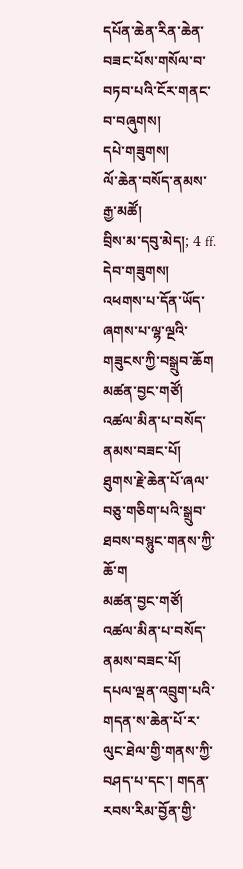དཔོན་ཆེན་རིན་ཆེན་བཟང་པོས་གསོལ་བ་བཏབ་པའི་ངོར་གནང་བ་བཞུགས།
དཔེ་གཟུགས།
ལོ་ཆེན་བསོད་ནམས་རྒྱ་མཚོ།
བྲིས་མ་དབུ་མེད།; 4 ff.
དེབ་གཟུགས།
འཕགས་པ་དོན་ཡོད་ཞགས་པ་ལྷ་ལྔའི་གཟུངས་ཀྱི་བསྒྲུབ་ཆོག
མཚན་བྱང་གཙོ།
འཚལ་མིན་པ་བསོད་ནམས་བཟང་པོ།
ཐུགས་རྗེ་ཆེན་པོ་ཞལ་བཅུ་གཅིག་པའི་སྒྲུབ་ཐབས་བསྙུང་གནས་ཀྱི་ཆོ་ག
མཚན་བྱང་གཙོ།
འཚལ་མིན་པ་བསོད་ནམས་བཟང་པོ།
དཔལ་ལྡན་འབྲུག་པའི་གདན་ས་ཆེན་པོ་ར་ལུང་ཐེལ་གྱི་གནས་ཀྱི་བཤད་པ་དང་། གདན་རབས་རིམ་བྱོན་གྱི་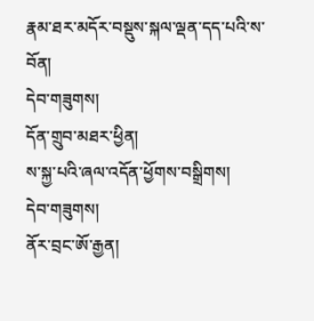རྣམ་ཐར་མདོར་བསྡུས་སྐལ་ལྡན་དད་པའི་ས་བོན།
དེབ་གཟུགས།
དོན་གྲུབ་མཐར་ཕྱིན།
ས་སྐྱ་པའི་ཞལ་འདོན་ཕྱོགས་བསྒྲིགས།
དེབ་གཟུགས།
ནོར་བྲང་ཨོ་རྒྱན།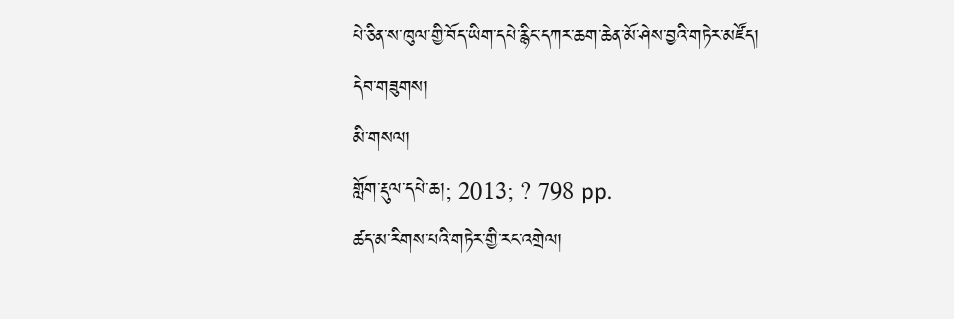པེ་ཅིན་ས་ཁུལ་གྱི་བོད་ཡིག་དཔེ་རྙིང་དཀར་ཆག་ཆེན་མོ་ཤེས་བྱའི་གཏེར་མཛོད།
དེབ་གཟུགས།
མི་གསལ།
གློག་རྡུལ་དཔེ་ཆ།; 2013; ? 798 pp.
ཚད་མ་རིགས་པའི་གཏེར་གྱི་རང་འགྲེལ།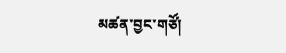མཚན་བྱང་གཙོ།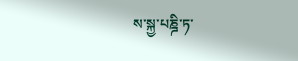ས་སྐྱ་པཎྜི་ཏ་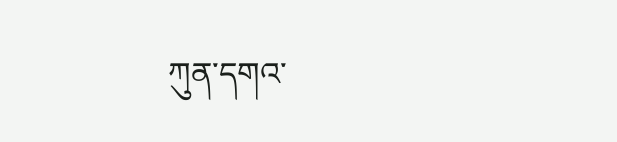ཀུན་དགའ་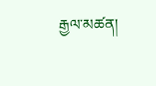རྒྱལ་མཚན།